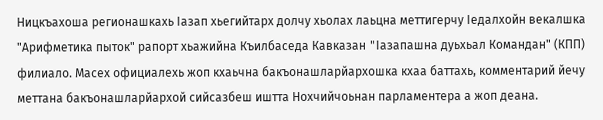Ницкъахоша регионашкахь Iазап хьегийтарх долчу хьолах лаьцна меттигерчу Iедалхойн векалшка "Арифметика пыток" рапорт хьажийна Къилбаседа Кавказан "Iазапашна дуьхьал Командан" (КПП) филиало. Масех официалехь жоп кхаьчна бакъонашларйархошка кхаа баттахь, комментарий йечу меттана бакъонашларйархой сийсазбеш иштта Нохчийчоьнан парламентера а жоп деана.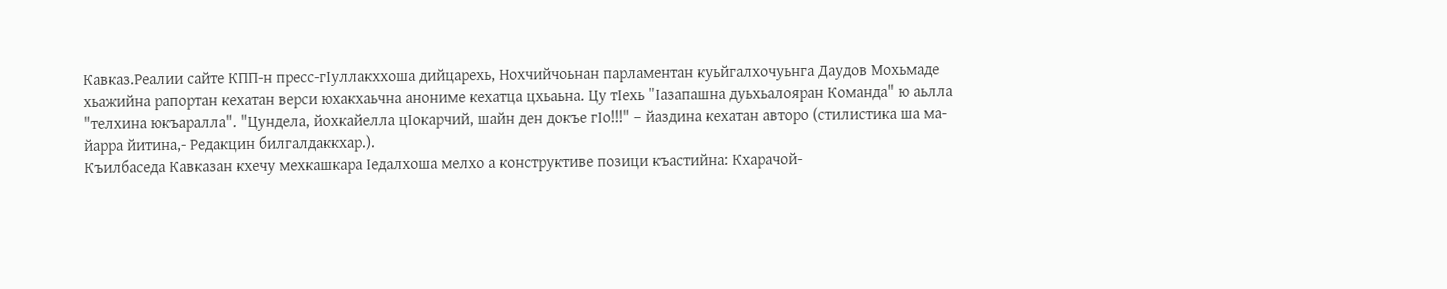Кавказ.Реалии сайте КПП-н пресс-гIуллакххоша дийцарехь, Нохчийчоьнан парламентан куьйгалхочуьнга Даудов Мохьмаде хьажийна рапортан кехатан верси юхакхаьчна анониме кехатца цхьаьна. Цу тIехь "Iазапашна дуьхьалояран Команда" ю аьлла "телхина юкъаралла". "Цундела, йохкайелла цIокарчий, шайн ден докъе гIо!!!" – йаздина кехатан авторо (стилистика ша ма-йарра йитина,- Редакцин билгалдаккхар.).
Къилбаседа Кавказан кхечу мехкашкара Iедалхоша мелхо а конструктиве позици къастийна: Кхарачой-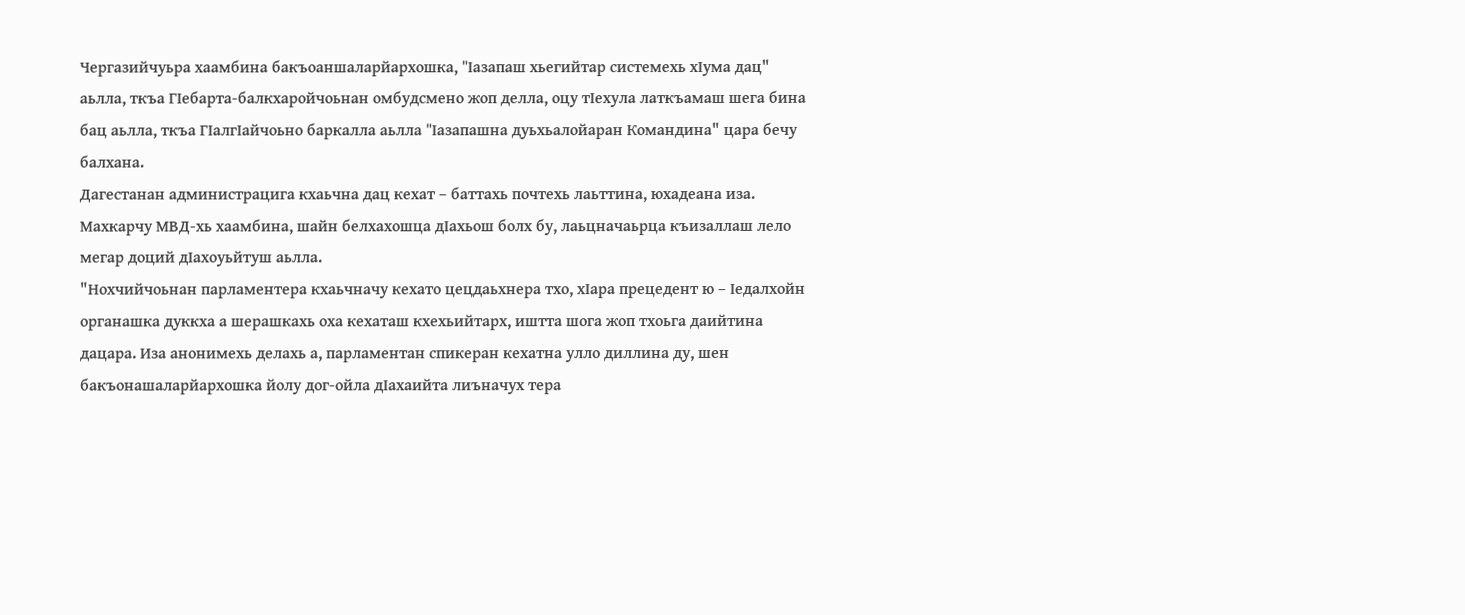Чергазийчуьра хаамбина бакъоаншаларйархошка, "Iазапаш хьегийтар системехь хIума дац" аьлла, ткъа ГIебарта-балкхаройчоьнан омбудсмено жоп делла, оцу тIехула латкъамаш шега бина бац аьлла, ткъа ГIалгIайчоьно баркалла аьлла "Iазапашна дуьхьалойаран Командина" цара бечу балхана.
Дагестанан администрацига кхаьчна дац кехат – баттахь почтехь лаьттина, юхадеана иза. Махкарчу МВД-хь хаамбина, шайн белхахошца дIахьош болх бу, лаьцначаьрца къизаллаш лело мегар доций дIахоуьйтуш аьлла.
"Нохчийчоьнан парламентера кхаьчначу кехато цецдаьхнера тхо, хIара прецедент ю – Iедалхойн органашка дуккха а шерашкахь оха кехаташ кхехьийтарх, иштта шога жоп тхоьга даийтина дацара. Иза анонимехь делахь а, парламентан спикеран кехатна улло диллина ду, шен бакъонашаларйархошка йолу дог-ойла дIахаийта лиъначух тера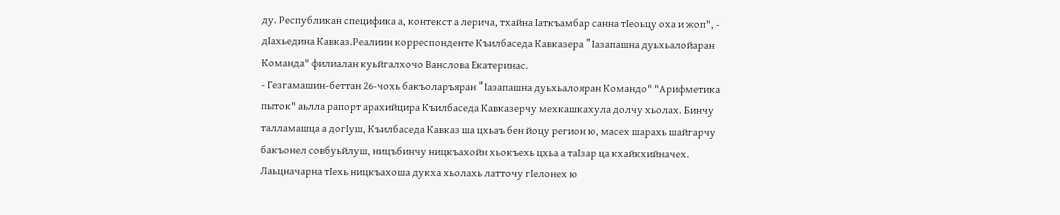ду. Республикан специфика а, контекст а лерича, тхайна Iаткъамбар санна тIеоьцу оха и жоп", - дIахьедина Кавказ.Реалиин корреспонденте Къилбаседа Кавказера "Iазапашна дуьхьалойаран Команда" филиалан куьйгалхочо Ванслова Екатеринас.
- Гезгамашин-беттан 26-чохь бакъоларъяран "Iазапашна дуьхьалояран Командо" "Арифметика пыток" аьлла рапорт арахийцира Къилбаседа Кавказерчу мехкашкахула долчу хьолах. Бинчу талламашца а догIуш, Къилбаседа Кавказ ша цхьаъ бен йоцу регион ю, масех шарахь шайгарчу бакъонел совбуьйлуш, ницъбинчу ницкъахойн хьокъехь цхьа а таIзар ца кхайкхийначех. Лаьцначарна тIехь ницкъахоша дукха хьолахь латточу гIелонех ю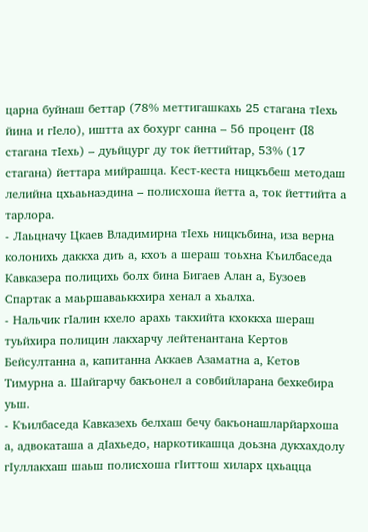царна буйнаш беттар (78% меттигашкахь 25 стагана тIехь йина и гIело), иштта ах бохург санна – 56 процент (I8 стагана тIехь) – дуьйцург ду ток йеттийтар, 53% (17 стагана) йеттара мийрашца. Кест-кеста ницкъбеш методаш лелийна цхьаьнаэдина – полисхоша йетта а, ток йеттийта а тарлора.
- Лаьцначу Цкаев Владимирна тIехь ницкъбина, иза верна колонихь даккха диъ а, кхоъ а шераш тоьхна Къилбаседа Кавказера полицихь болх бина Бигаев Алан а, Бузоев Спартак а маьршаваьккхира хенал а хьалха.
- Нальчик гIалин кхело арахь такхийта кхоккха шераш туьйхира полицин лакхарчу лейтенантана Кертов Бейсултанна а, капитанна Аккаев Азаматна а, Кетов Тимурна а. Шайгарчу бакъонел а совбийларана бехкебира уьш.
- Къилбаседа Кавказехь белхаш бечу бакъонашларйархоша а, адвокаташа а дIахьедо, наркотикашца доьзна дукхахдолу гIуллакхаш шаьш полисхоша гIиттош хиларх цхьацца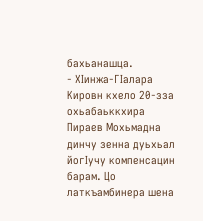бахьанашца.
- ХIинжа-ГIалара Кировн кхело 20-зза охьабаьккхира Пираев Мохьмадна динчу зенна дуьхьал йогIучу компенсацин барам. Цо латкъамбинера шена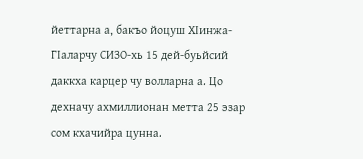йеттарна а, бакъо йоцуш ХIинжа-ГIаларчу СИЗО-хь 15 дей-буьйсий даккха карцер чу волларна а. Цо дехначу ахмиллионан метта 25 эзар сом кхачийра цунна.